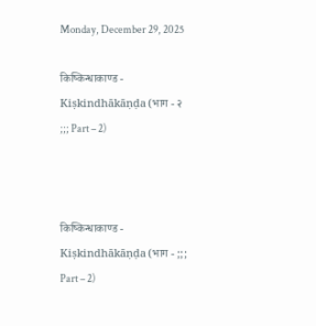Monday, December 29, 2025

किष्किन्धाकाण्ड - Kiṣkindhākāṇḍa (भाग - २ ;;; Part – 2)



किष्किन्धाकाण्ड - Kiṣkindhākāṇḍa (भाग - ;;; Part – 2)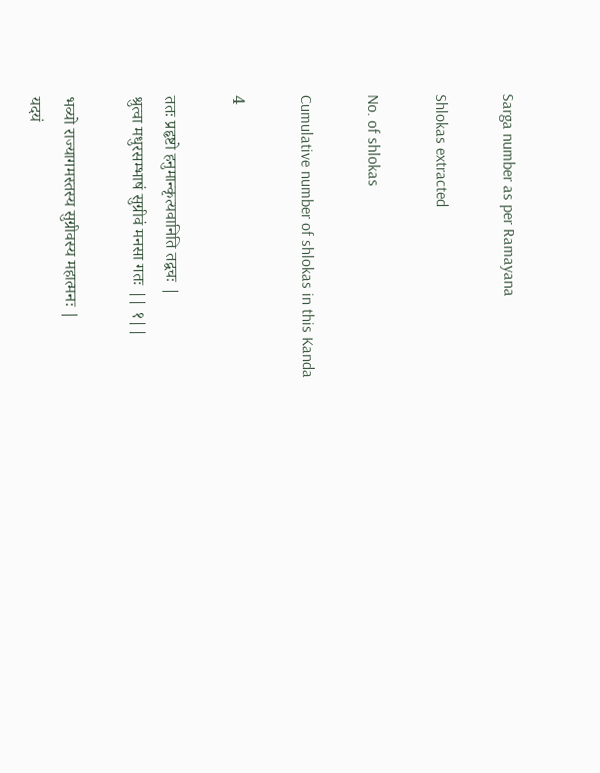Sarga number as per Ramayana

Shlokas extracted

No. of shlokas

Cumulative number of shlokas in this Kanda

4

ततः प्रहृष्टो हनुमान्कृत्यवानिति तद्वचः |
श्रुत्वा मधुरसम्भाषं सुग्रीवं मनसा गतः || १||

भव्यो राज्यागमस्तस्य सुग्रीवस्य महात्मनः |
यदयं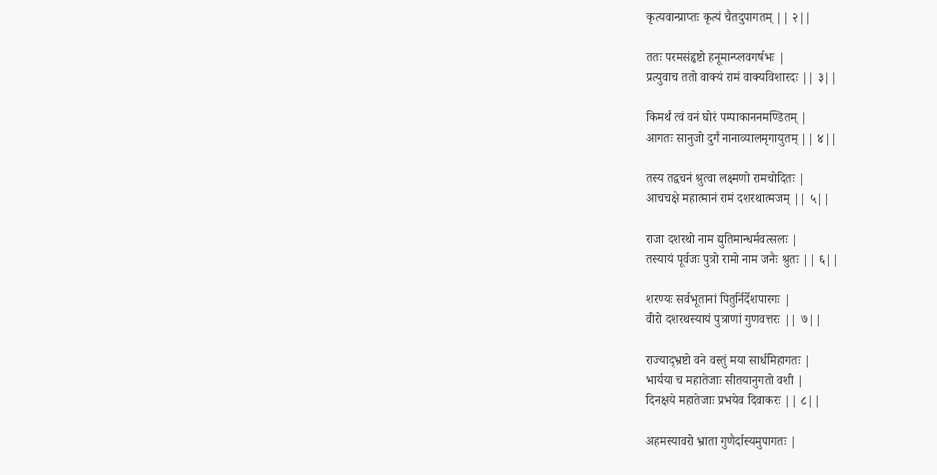कृत्यवान्प्राप्तः कृत्यं चैतदुपागतम् || २||

ततः परमसंहृष्टो हनूमान्प्लवगर्षभः |
प्रत्युवाच ततो वाक्यं रामं वाक्यविशारदः || ३||

किमर्थं त्वं वनं घोरं पम्पाकाननमण्डितम् |
आगतः सानुजो दुर्गं नानाव्यालमृगायुतम् || ४||

तस्य तद्वचनं श्रुत्वा लक्ष्मणो रामचोदितः |
आचचक्षे महात्मानं रामं दशरथात्मजम् || ५||

राजा दशरथो नाम द्युतिमान्धर्मवत्सलः |
तस्यायं पूर्वजः पुत्रो रामो नाम जनैः श्रुतः || ६||

शरण्यः सर्वभूतानां पितुर्निर्देशपारगः |
वीरो दशरथस्यायं पुत्राणां गुणवत्तरः || ७||

राज्याद्भ्रष्टो वने वस्तुं मया सार्धमिहागतः |
भार्यया च महातेजाः सीतयानुगतो वशी |
दिनक्षये महातेजाः प्रभयेव दिवाकरः || ८||

अहमस्यावरो भ्राता गुणैर्दास्यमुपागतः |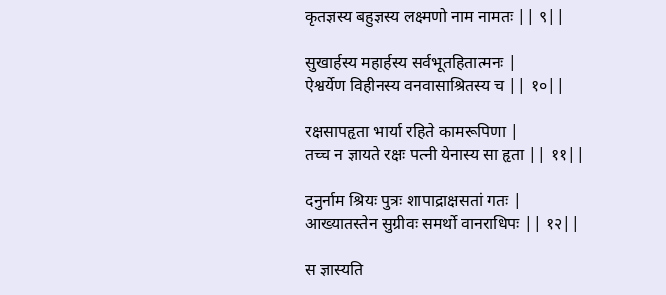कृतज्ञस्य बहुज्ञस्य लक्ष्मणो नाम नामतः || ९||

सुखार्हस्य महार्हस्य सर्वभूतहितात्मनः |
ऐश्वर्येण विहीनस्य वनवासाश्रितस्य च || १०||

रक्षसापहृता भार्या रहिते कामरूपिणा |
तच्च न ज्ञायते रक्षः पत्नी येनास्य सा हृता || ११||

दनुर्नाम श्रियः पुत्रः शापाद्राक्षसतां गतः |
आख्यातस्तेन सुग्रीवः समर्थो वानराधिपः || १२||

स ज्ञास्यति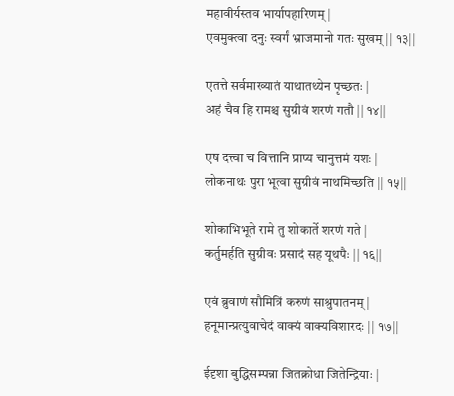महावीर्यस्तव भार्यापहारिणम् |
एवमुक्त्वा दनुः स्वर्गं भ्राजमानो गतः सुखम् || १३||

एतत्ते सर्वमाख्यातं याथातथ्येन पृच्छतः |
अहं चैव हि रामश्च सुग्रीवं शरणं गतौ || १४||

एष दत्त्वा च वित्तानि प्राप्य चानुत्तमं यशः |
लोकनाथः पुरा भूत्वा सुग्रीवं नाथमिच्छति || १५||

शोकाभिभूते रामे तु शोकार्ते शरणं गते |
कर्तुमर्हति सुग्रीवः प्रसादं सह यूथपैः || १६||

एवं ब्रुवाणं सौमित्रिं करुणं साश्रुपातनम् |
हनूमान्प्रत्युवाचेदं वाक्यं वाक्यविशारदः || १७||

ईदृशा बुद्धिसम्पन्ना जितक्रोधा जितेन्द्रियाः |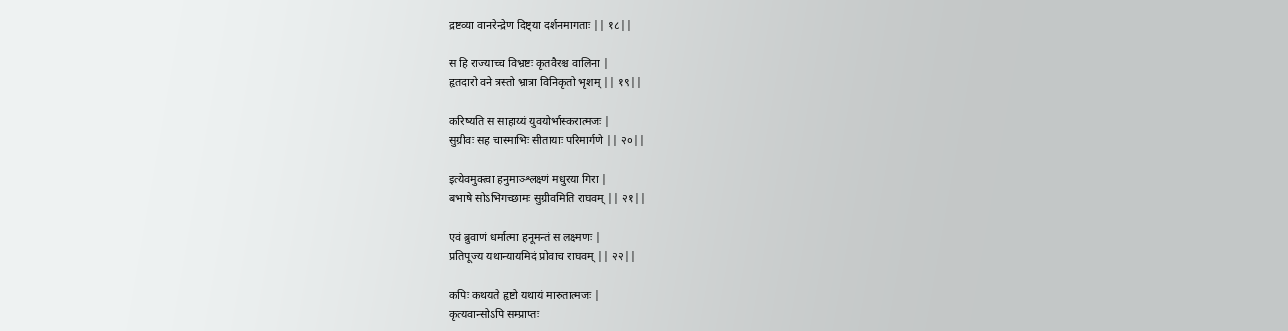द्रष्टव्या वानरेन्द्रेण दिष्ट्या दर्शनमागताः || १८||

स हि राज्याच्च विभ्रष्टः कृतवैरश्च वालिना |
हृतदारो वने त्रस्तो भ्रात्रा विनिकृतो भृशम् || १९||

करिष्यति स साहाय्यं युवयोर्भास्करात्मजः |
सुग्रीवः सह चास्माभिः सीतायाः परिमार्गणे || २०||

इत्येवमुक्त्वा हनुमाञ्श्लक्ष्णं मधुरया गिरा |
बभाषे सोऽभिगच्छामः सुग्रीवमिति राघवम् || २१||

एवं ब्रुवाणं धर्मात्मा हनूमन्तं स लक्ष्मणः |
प्रतिपूज्य यथान्यायमिदं प्रोवाच राघवम् || २२||

कपिः कथयते हृष्टो यथायं मारुतात्मजः |
कृत्यवान्सोऽपि सम्प्राप्तः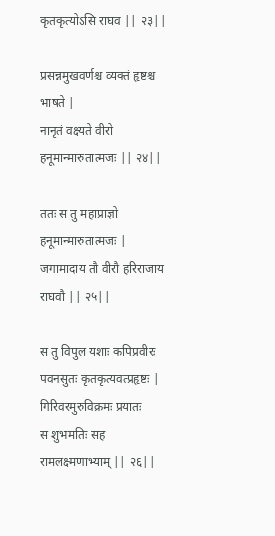कृतकृत्योऽसि राघव || २३||

प्रसन्नमुखवर्णश्च व्यक्तं हृष्टश्च भाषते |
नानृतं वक्ष्यते वीरो हनूमान्मारुतात्मजः || २४||

ततः स तु महाप्राज्ञो हनूमान्मारुतात्मजः |
जगामादाय तौ वीरौ हरिराजाय राघवौ || २५||

स तु विपुल यशाः कपिप्रवीरः
पवनसुतः कृतकृत्यवत्प्रहृष्टः |
गिरिवरमुरुविक्रमः प्रयातः
स शुभमतिः सह रामलक्ष्मणाभ्याम् || २६||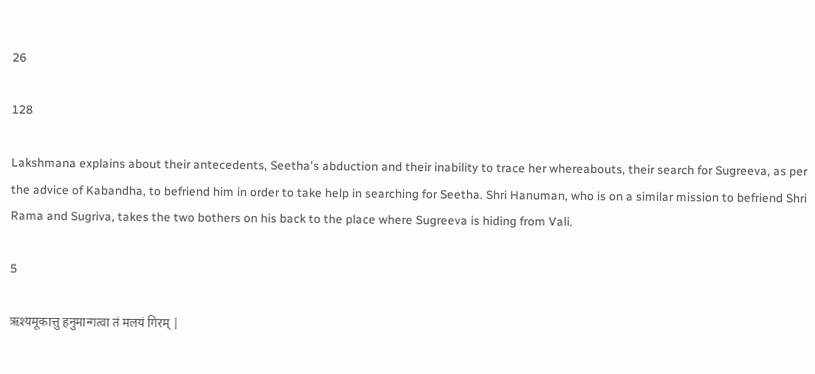26

128

Lakshmana explains about their antecedents, Seetha's abduction and their inability to trace her whereabouts, their search for Sugreeva, as per the advice of Kabandha, to befriend him in order to take help in searching for Seetha. Shri Hanuman, who is on a similar mission to befriend Shri Rama and Sugriva, takes the two bothers on his back to the place where Sugreeva is hiding from Vali.

5

ऋश्यमूकात्तु हनुमान्गत्वा तं मलयं गिरम् |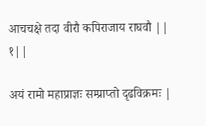आचचक्षे तदा वीरौ कपिराजाय राघवौ || १||

अयं रामो महाप्राज्ञः सम्प्राप्तो दृढविक्रमः |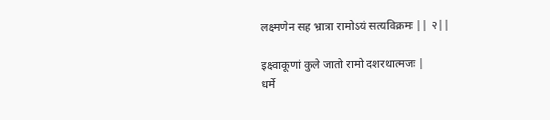लक्ष्मणेन सह भ्रात्रा रामोऽयं सत्यविक्रमः || २||

इक्ष्वाकूणां कुले जातो रामो दशरथात्मजः |
धर्मे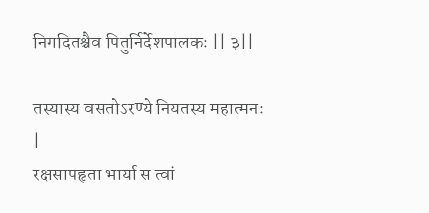निगदितश्चैव पितुर्निर्देशपालकः || ३||

तस्यास्य वसतोऽरण्ये नियतस्य महात्मनः |
रक्षसापहृता भार्या स त्वां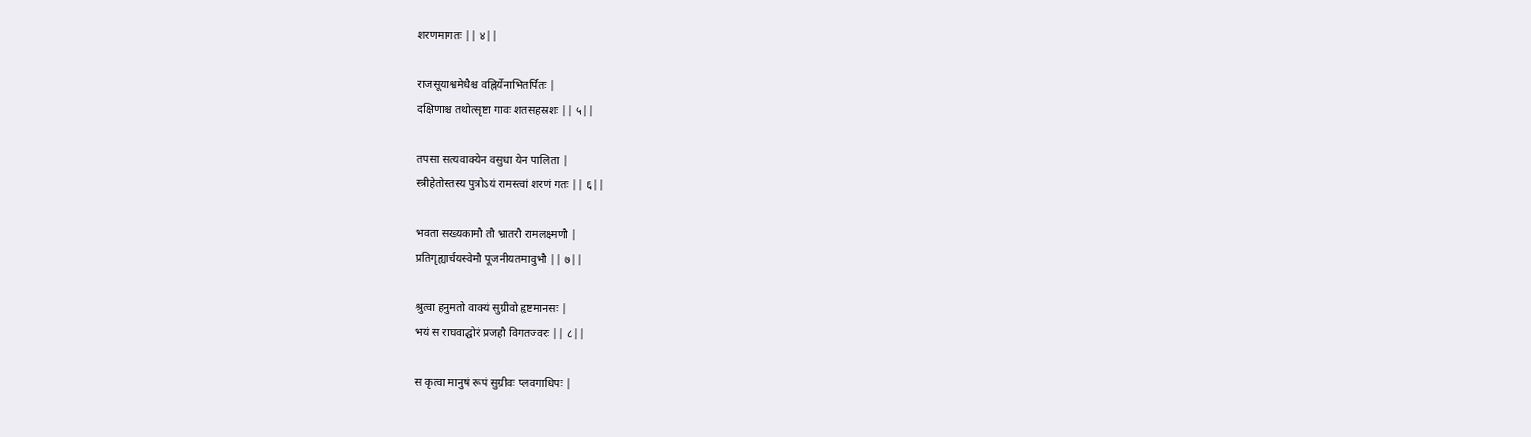शरणमागतः || ४||

राजसूयाश्वमेधैश्च वह्निर्येनाभितर्पितः |
दक्षिणाश्च तथोत्सृष्टा गावः शतसहस्रशः || ५||

तपसा सत्यवाक्येन वसुधा येन पालिता |
स्त्रीहेतोस्तस्य पुत्रोऽयं रामस्त्वां शरणं गतः || ६||

भवता सख्यकामौ तौ भ्रातरौ रामलक्ष्मणौ |
प्रतिगृह्यार्चयस्वेमौ पूजनीयतमावुभौ || ७||

श्रुत्वा हनुमतो वाक्यं सुग्रीवो हृष्टमानसः |
भयं स राघवाद्घोरं प्रजहौ विगतज्वरः || ८||

स कृत्वा मानुषं रूपं सुग्रीवः प्लवगाधिपः |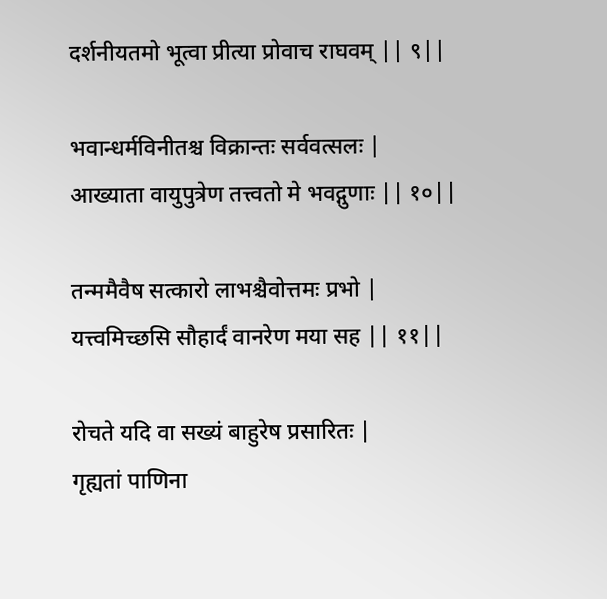दर्शनीयतमो भूत्वा प्रीत्या प्रोवाच राघवम् || ९||

भवान्धर्मविनीतश्च विक्रान्तः सर्ववत्सलः |
आख्याता वायुपुत्रेण तत्त्वतो मे भवद्गुणाः || १०||

तन्ममैवैष सत्कारो लाभश्चैवोत्तमः प्रभो |
यत्त्वमिच्छसि सौहार्दं वानरेण मया सह || ११||

रोचते यदि वा सख्यं बाहुरेष प्रसारितः |
गृह्यतां पाणिना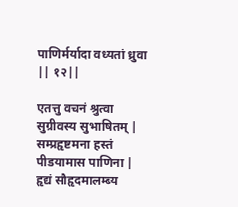पाणिर्मर्यादा वध्यतां ध्रुवा || १२||

एतत्तु वचनं श्रुत्वा सुग्रीवस्य सुभाषितम् |
सम्प्रहृष्टमना हस्तं पीडयामास पाणिना |
हृद्यं सौहृदमालम्ब्य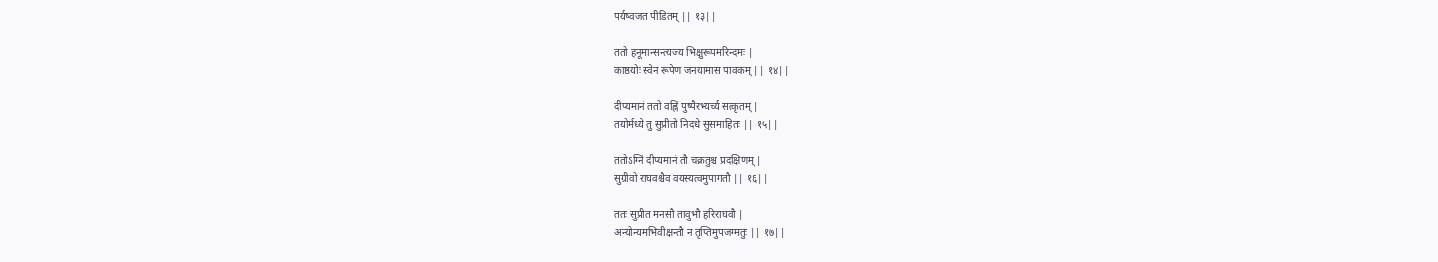पर्यष्वजत पीडितम् || १३||

ततो हनूमान्सन्त्यज्य भिक्षुरूपमरिन्दमः |
काष्ठयोः स्वेन रूपेण जनयामास पावकम् || १४||

दीप्यमानं ततो वह्निं पुष्पैरभ्यर्च्य सत्कृतम् |
तयोर्मध्ये तु सुप्रीतो निदधे सुसमाहितः || १५||

ततोऽग्निं दीप्यमानं तौ चक्रतुश्च प्रदक्षिणम् |
सुग्रीवो राघवश्चैव वयस्यत्वमुपागतौ || १६||

ततः सुप्रीत मनसौ तावुभौ हरिराघवौ |
अन्योन्यमभिवीक्षन्तौ न तृप्तिमुपजग्मतुः || १७||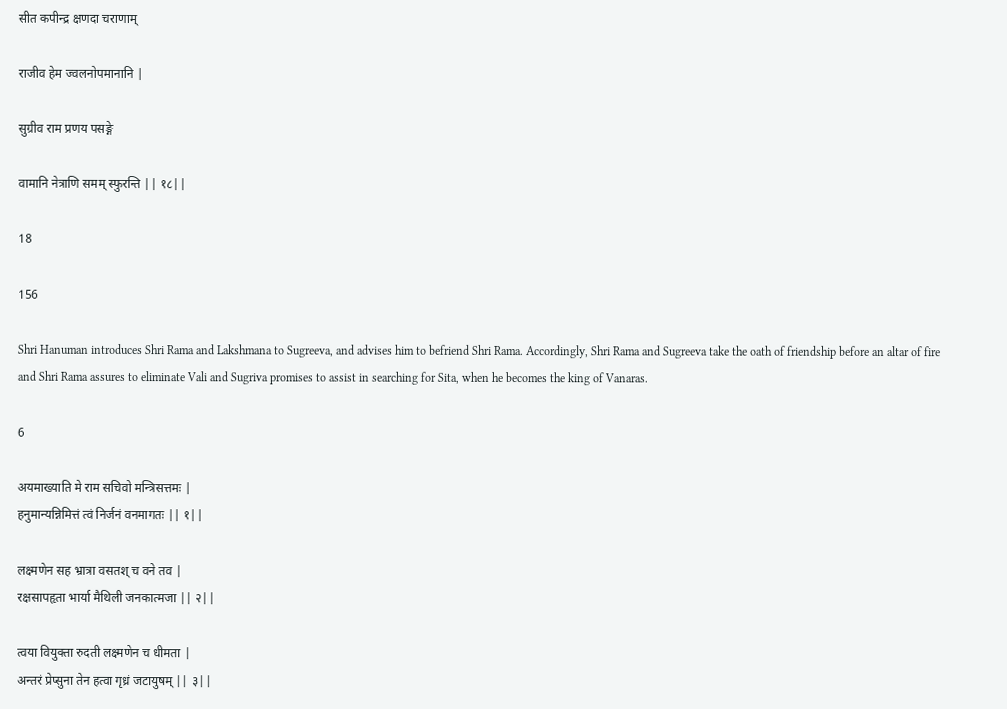सीत कपीन्द्र क्षणदा चराणाम्

राजीव हेम ज्वलनोपमानानि |

सुग्रीव राम प्रणय पसङ्गे

वामानि नेत्राणि समम् स्फुरन्ति || १८||

18

156

Shri Hanuman introduces Shri Rama and Lakshmana to Sugreeva, and advises him to befriend Shri Rama. Accordingly, Shri Rama and Sugreeva take the oath of friendship before an altar of fire and Shri Rama assures to eliminate Vali and Sugriva promises to assist in searching for Sita, when he becomes the king of Vanaras.

6

अयमाख्याति मे राम सचिवो मन्त्रिसत्तमः |
हनुमान्यन्निमित्तं त्वं निर्जनं वनमागतः || १||

लक्ष्मणेन सह भ्रात्रा वसतश् च वने तव |
रक्षसापहृता भार्या मैथिली जनकात्मजा || २||

त्वया वियुक्ता रुदती लक्ष्मणेन च धीमता |
अन्तरं प्रेप्सुना तेन हत्वा गृध्रं जटायुषम् || ३||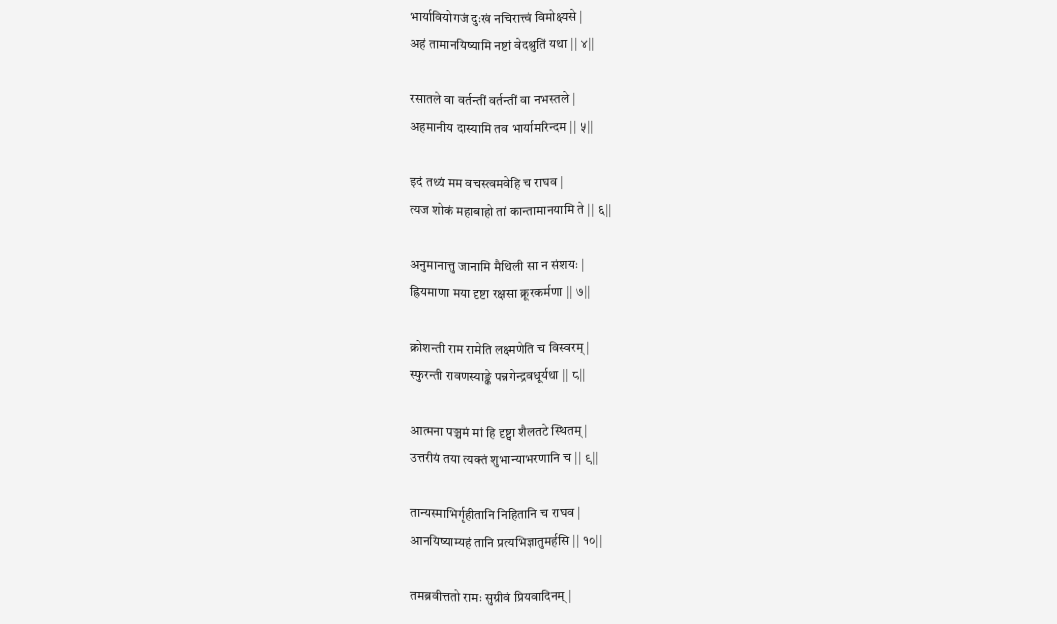भार्यावियोगजं दुःखं नचिरात्त्वं विमोक्ष्यसे |
अहं तामानयिष्यामि नष्टां वेदश्रुतिं यथा || ४||

रसातले वा वर्तन्तीं वर्तन्तीं वा नभस्तले |
अहमानीय दास्यामि तव भार्यामरिन्दम || ५||

इदं तथ्यं मम वचस्त्वमवेहि च राघव |
त्यज शोकं महाबाहो तां कान्तामानयामि ते || ६||

अनुमानात्तु जानामि मैथिली सा न संशयः |
ह्रियमाणा मया दृष्टा रक्षसा क्रूरकर्मणा || ७||

क्रोशन्ती राम रामेति लक्ष्मणेति च विस्वरम् |
स्फुरन्ती रावणस्याङ्के पन्नगेन्द्रवधूर्यथा || ८||

आत्मना पञ्चमं मां हि दृष्ट्वा शैलतटे स्थितम् |
उत्तरीयं तया त्यक्तं शुभान्याभरणानि च || ९||

तान्यस्माभिर्गृहीतानि निहितानि च राघव |
आनयिष्याम्यहं तानि प्रत्यभिज्ञातुमर्हसि || १०||

तमब्रवीत्ततो रामः सुग्रीवं प्रियवादिनम् |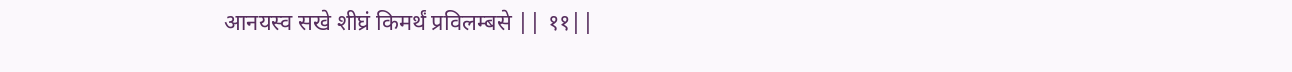आनयस्व सखे शीघ्रं किमर्थं प्रविलम्बसे || ११||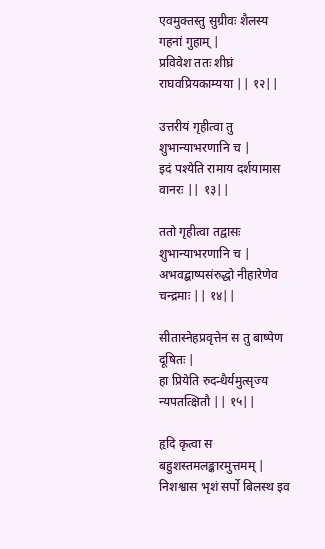एवमुक्तस्तु सुग्रीवः शैलस्य गहनां गुहाम् |
प्रविवेश ततः शीघ्रं राघवप्रियकाम्यया || १२||

उत्तरीयं गृहीत्वा तु शुभान्याभरणानि च |
इदं पश्येति रामाय दर्शयामास वानरः || १३||

ततो गृहीत्वा तद्वासः शुभान्याभरणानि च |
अभवद्बाष्पसंरुद्धो नीहारेणेव चन्द्रमाः || १४||

सीतास्नेहप्रवृत्तेन स तु बाष्पेण दूषितः |
हा प्रियेति रुदन्धैर्यमुत्सृज्य न्यपतत्क्षितौ || १५||

हृदि कृत्वा स बहुशस्तमलङ्कारमुत्तमम् |
निशश्वास भृशं सर्पो बिलस्थ इव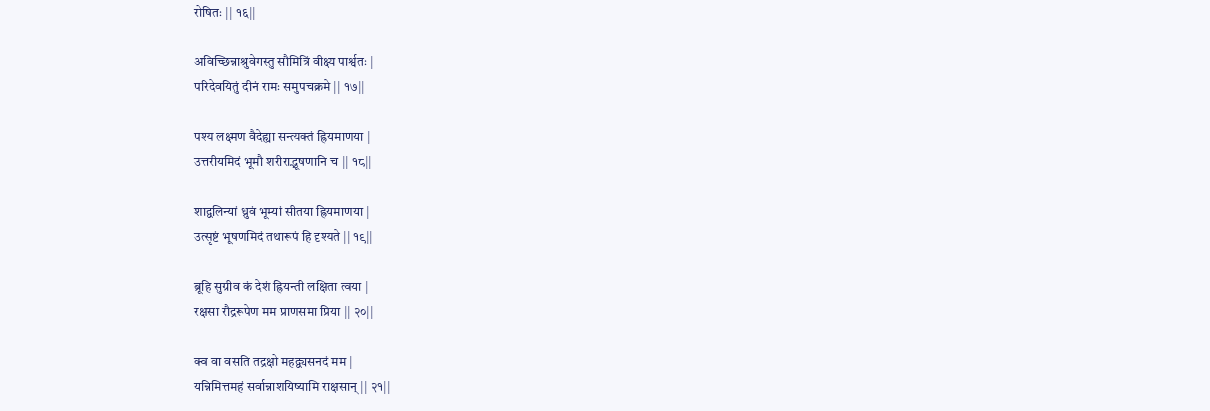रोषितः || १६||

अविच्छिन्नाश्रुवेगस्तु सौमित्रिं वीक्ष्य पार्श्वतः |
परिदेवयितुं दीनं रामः समुपचक्रमे || १७||

पश्य लक्ष्मण वैदेह्या सन्त्यक्तं ह्रियमाणया |
उत्तरीयमिदं भूमौ शरीराद्भूषणानि च || १८||

शाद्वलिन्यां ध्रुवं भूम्यां सीतया ह्रियमाणया |
उत्सृष्टं भूषणमिदं तथारूपं हि दृश्यते || १९||

ब्रूहि सुग्रीव कं देशं ह्रियन्ती लक्षिता त्वया |
रक्षसा रौद्ररूपेण मम प्राणसमा प्रिया || २०||

क्व वा वसति तद्रक्षो महद्व्यसनदं मम |
यन्निमित्तमहं सर्वान्नाशयिष्यामि राक्षसान् || २१||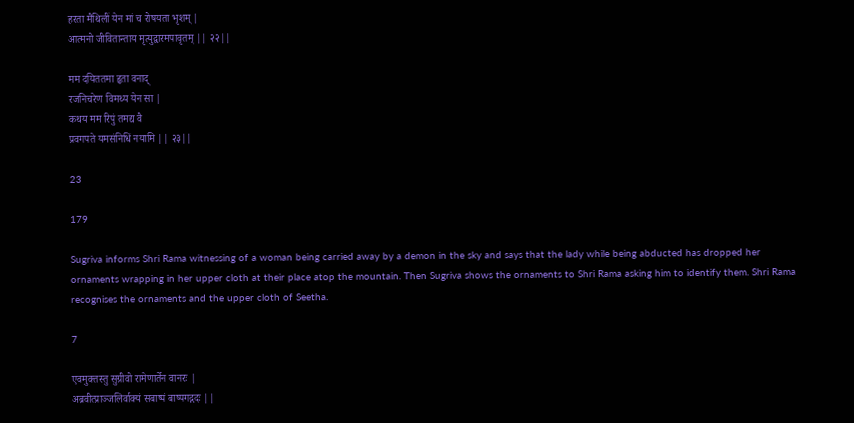हरता मैथिलीं येन मां च रोषयता भृशम् |
आत्मनो जीवितान्ताय मृत्युद्वारमपावृतम् || २२||

मम दयिततमा हृता वनाद्
रजनिचरेण विमथ्य येन सा |
कथय मम रिपुं तमद्य वै
प्रवगपते यमसंनिधिं नयामि || २३||

23

179

Sugriva informs Shri Rama witnessing of a woman being carried away by a demon in the sky and says that the lady while being abducted has dropped her ornaments wrapping in her upper cloth at their place atop the mountain. Then Sugriva shows the ornaments to Shri Rama asking him to identify them. Shri Rama recognises the ornaments and the upper cloth of Seetha.

7

एवमुक्तस्तु सुग्रीवो रामेणार्तेन वानरः |
अब्रवीत्प्राञ्जलिर्वाक्यं सबाष्पं बाष्पगद्गदः ||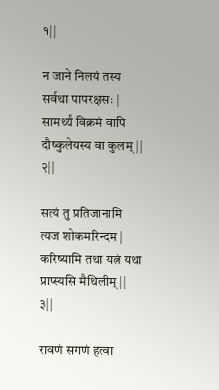१||

न जाने निलयं तस्य सर्वथा पापरक्षसः |
सामर्थ्यं विक्रमं वापि दौष्कुलेयस्य वा कुलम् || २||

सत्यं तु प्रतिजानामि त्यज शोकमरिन्दम |
करिष्यामि तथा यत्नं यथा प्राप्स्यसि मैथिलीम् || ३||

रावणं सगणं हत्वा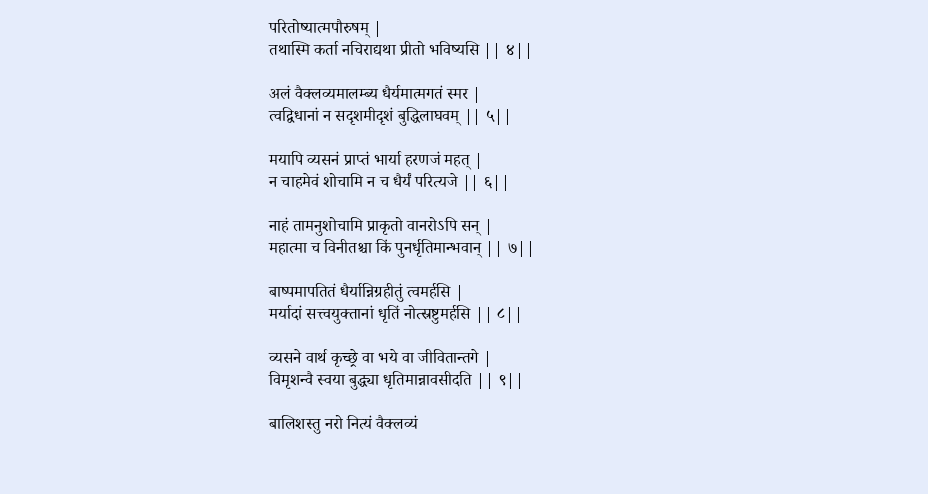परितोष्यात्मपौरुषम् |
तथास्मि कर्ता नचिराद्यथा प्रीतो भविष्यसि || ४||

अलं वैक्लव्यमालम्ब्य धैर्यमात्मगतं स्मर |
त्वद्विधानां न सदृशमीदृशं बुद्धिलाघवम् || ५||

मयापि व्यसनं प्राप्तं भार्या हरणजं महत् |
न चाहमेवं शोचामि न च धैर्यं परित्यजे || ६||

नाहं तामनुशोचामि प्राकृतो वानरोऽपि सन् |
महात्मा च विनीतश्चा किं पुनर्धृतिमान्भवान् || ७||

बाष्पमापतितं धैर्यान्निग्रहीतुं त्वमर्हसि |
मर्यादां सत्त्वयुक्तानां धृतिं नोत्स्रष्टुमर्हसि || ८||

व्यसने वार्थ कृच्छ्रे वा भये वा जीवितान्तगे |
विमृशन्वै स्वया बुद्ध्या धृतिमान्नावसीदति || ९||

बालिशस्तु नरो नित्यं वैक्लव्यं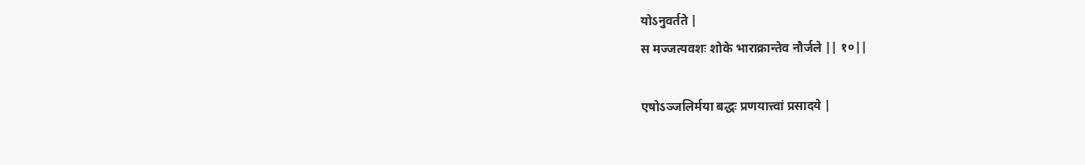योऽनुवर्तते |
स मज्जत्यवशः शोके भाराक्रान्तेव नौर्जले || १०||

एषोऽञ्जलिर्मया बद्धः प्रणयात्त्वां प्रसादये |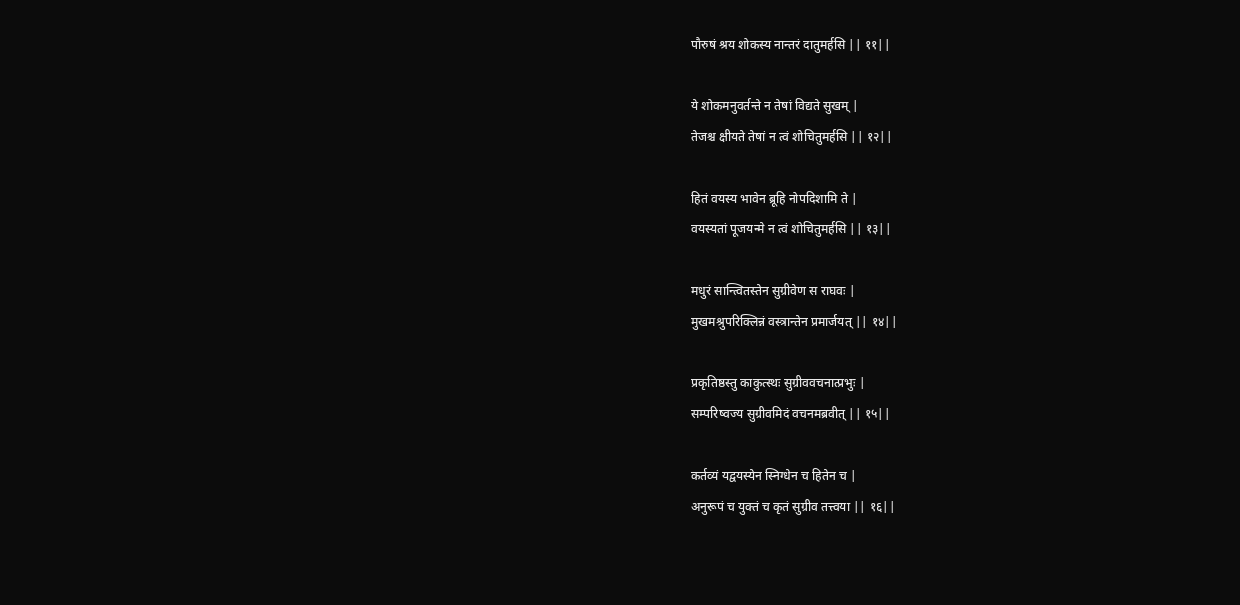पौरुषं श्रय शोकस्य नान्तरं दातुमर्हसि || ११||

ये शोकमनुवर्तन्ते न तेषां विद्यते सुखम् |
तेजश्च क्षीयते तेषां न त्वं शोचितुमर्हसि || १२||

हितं वयस्य भावेन ब्रूहि नोपदिशामि ते |
वयस्यतां पूजयन्मे न त्वं शोचितुमर्हसि || १३||

मधुरं सान्त्वितस्तेन सुग्रीवेण स राघवः |
मुखमश्रुपरिक्लिन्नं वस्त्रान्तेन प्रमार्जयत् || १४||

प्रकृतिष्ठस्तु काकुत्स्थः सुग्रीववचनात्प्रभुः |
सम्परिष्वज्य सुग्रीवमिदं वचनमब्रवीत् || १५||

कर्तव्यं यद्वयस्येन स्निग्धेन च हितेन च |
अनुरूपं च युक्तं च कृतं सुग्रीव तत्त्वया || १६||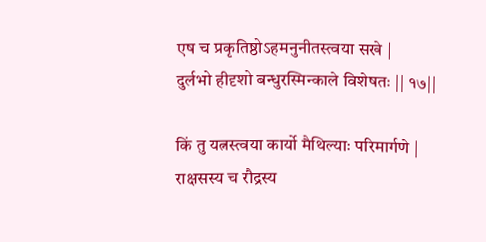एष च प्रकृतिष्ठोऽहमनुनीतस्त्वया सखे |
दुर्लभो हीदृशो बन्धुरस्मिन्काले विशेषतः || १७||

किं तु यत्नस्त्वया कार्यो मैथिल्याः परिमार्गणे |
राक्षसस्य च रौद्रस्य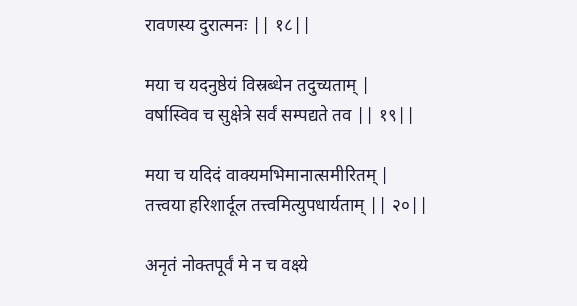रावणस्य दुरात्मनः || १८||

मया च यदनुष्ठेयं विस्रब्धेन तदुच्यताम् |
वर्षास्विव च सुक्षेत्रे सर्वं सम्पद्यते तव || १९||

मया च यदिदं वाक्यमभिमानात्समीरितम् |
तत्त्वया हरिशार्दूल तत्त्वमित्युपधार्यताम् || २०||

अनृतं नोक्तपूर्वं मे न च वक्ष्ये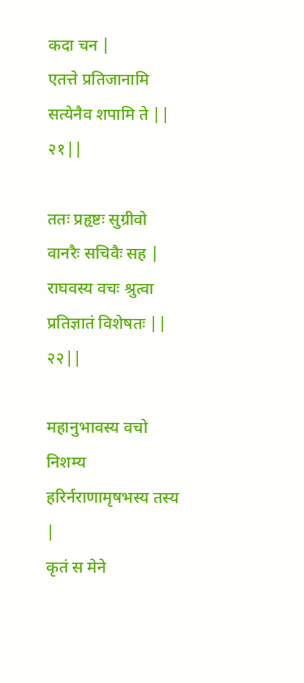कदा चन |
एतत्ते प्रतिजानामि सत्येनैव शपामि ते || २१||

ततः प्रहृष्टः सुग्रीवो वानरैः सचिवैः सह |
राघवस्य वचः श्रुत्वा प्रतिज्ञातं विशेषतः || २२||

महानुभावस्य वचो निशम्य
हरिर्नराणामृषभस्य तस्य |
कृतं स मेने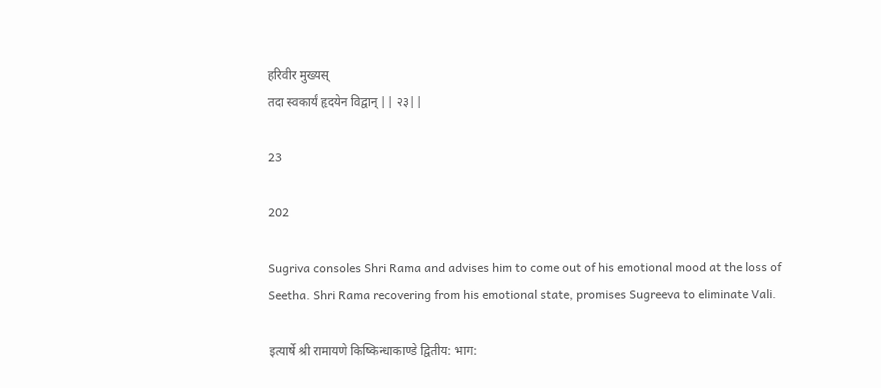हरिवीर मुख्यस्
तदा स्वकार्यं हृदयेन विद्वान् || २३||

23

202

Sugriva consoles Shri Rama and advises him to come out of his emotional mood at the loss of Seetha. Shri Rama recovering from his emotional state, promises Sugreeva to eliminate Vali.

इत्यार्षे श्री रामायणे किष्किन्धाकाण्डे द्वितीय: भाग: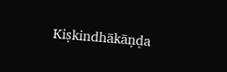Kiṣkindhākāṇḍa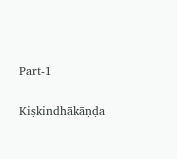Part-1

Kiṣkindhākāṇḍa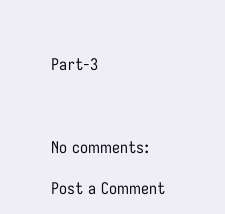Part-3



No comments:

Post a Comment